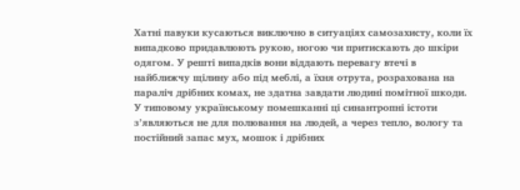Хатні павуки кусаються виключно в ситуаціях самозахисту, коли їх випадково придавлюють рукою, ногою чи притискають до шкіри одягом. У решті випадків вони віддають перевагу втечі в найближчу щілину або під меблі, а їхня отрута, розрахована на параліч дрібних комах, не здатна завдати людині помітної шкоди. У типовому українському помешканні ці синантропні істоти з’являються не для полювання на людей, а через тепло, вологу та постійний запас мух, мошок і дрібних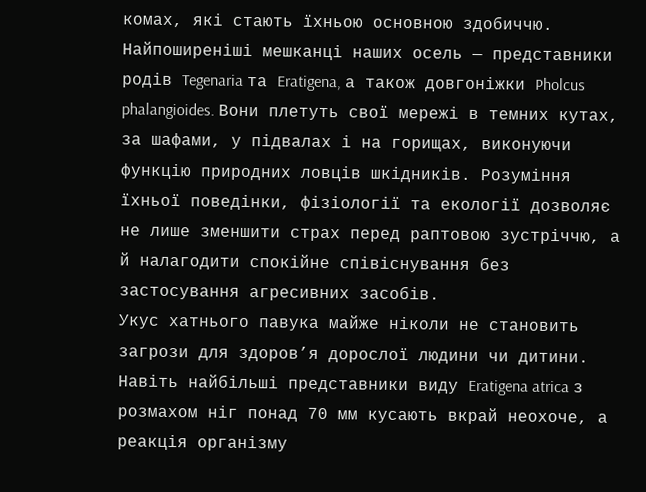комах, які стають їхньою основною здобиччю.
Найпоширеніші мешканці наших осель — представники родів Tegenaria та Eratigena, а також довгоніжки Pholcus phalangioides. Вони плетуть свої мережі в темних кутах, за шафами, у підвалах і на горищах, виконуючи функцію природних ловців шкідників. Розуміння їхньої поведінки, фізіології та екології дозволяє не лише зменшити страх перед раптовою зустріччю, а й налагодити спокійне співіснування без застосування агресивних засобів.
Укус хатнього павука майже ніколи не становить загрози для здоров’я дорослої людини чи дитини. Навіть найбільші представники виду Eratigena atrica з розмахом ніг понад 70 мм кусають вкрай неохоче, а реакція організму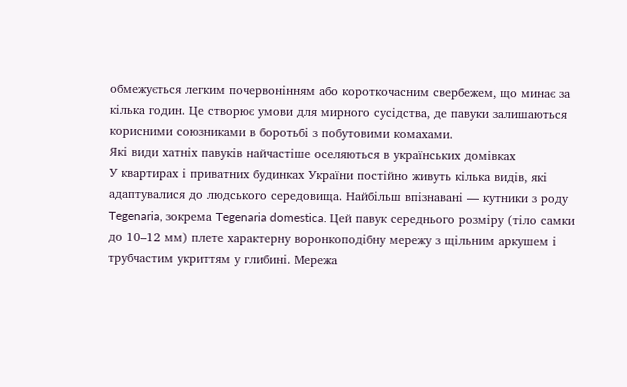обмежується легким почервонінням або короткочасним свербежем, що минає за кілька годин. Це створює умови для мирного сусідства, де павуки залишаються корисними союзниками в боротьбі з побутовими комахами.
Які види хатніх павуків найчастіше оселяються в українських домівках
У квартирах і приватних будинках України постійно живуть кілька видів, які адаптувалися до людського середовища. Найбільш впізнавані — кутники з роду Tegenaria, зокрема Tegenaria domestica. Цей павук середнього розміру (тіло самки до 10–12 мм) плете характерну воронкоподібну мережу з щільним аркушем і трубчастим укриттям у глибині. Мережа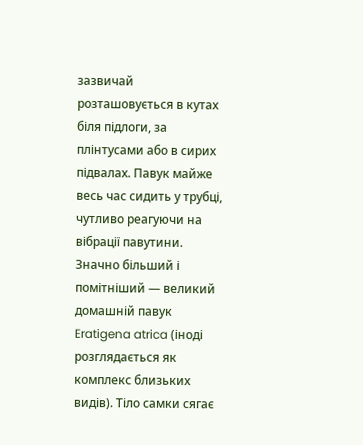зазвичай розташовується в кутах біля підлоги, за плінтусами або в сирих підвалах. Павук майже весь час сидить у трубці, чутливо реагуючи на вібрації павутини.
Значно більший і помітніший — великий домашній павук Eratigena atrica (іноді розглядається як комплекс близьких видів). Тіло самки сягає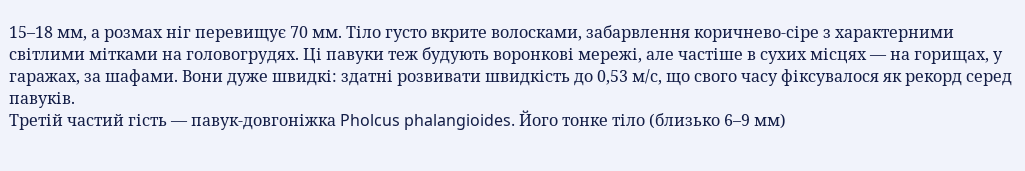15–18 мм, а розмах ніг перевищує 70 мм. Тіло густо вкрите волосками, забарвлення коричнево-сіре з характерними світлими мітками на головогрудях. Ці павуки теж будують воронкові мережі, але частіше в сухих місцях — на горищах, у гаражах, за шафами. Вони дуже швидкі: здатні розвивати швидкість до 0,53 м/с, що свого часу фіксувалося як рекорд серед павуків.
Третій частий гість — павук-довгоніжка Pholcus phalangioides. Його тонке тіло (близько 6–9 мм)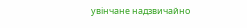увінчане надзвичайно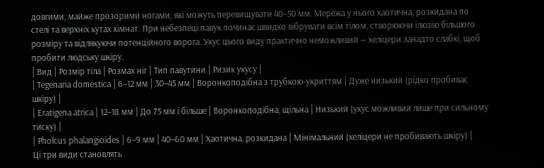довгими, майже прозорими ногами, які можуть перевищувати 40–50 мм. Мережа у нього хаотична, розкидана по стелі та верхніх кутах кімнат. При небезпеці павук починає швидко вібрувати всім тілом, створюючи ілюзію більшого розміру та відлякуючи потенційного ворога. Укус цього виду практично неможливий — хеліцери занадто слабкі, щоб пробити людську шкіру.
| Вид | Розмір тіла | Розмах ніг | Тип павутини | Ризик укусу |
| Tegenaria domestica | 6–12 мм | 30–45 мм | Воронкоподібна з трубкою-укриттям | Дуже низький (рідко пробиває шкіру) |
| Eratigena atrica | 12–18 мм | До 75 мм і більше | Воронкоподібна, щільна | Низький (укус можливий лише при сильному тиску) |
| Pholcus phalangioides | 6–9 мм | 40–60 мм | Хаотична, розкидана | Мінімальний (хеліцери не пробивають шкіру) |
Ці три види становлять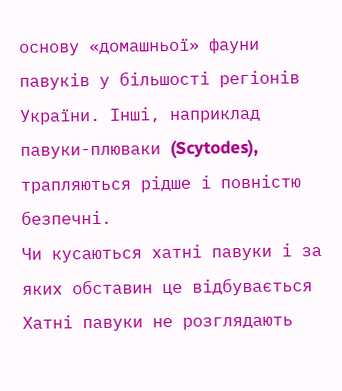основу «домашньої» фауни павуків у більшості регіонів України. Інші, наприклад павуки-плюваки (Scytodes), трапляються рідше і повністю безпечні.
Чи кусаються хатні павуки і за яких обставин це відбувається
Хатні павуки не розглядають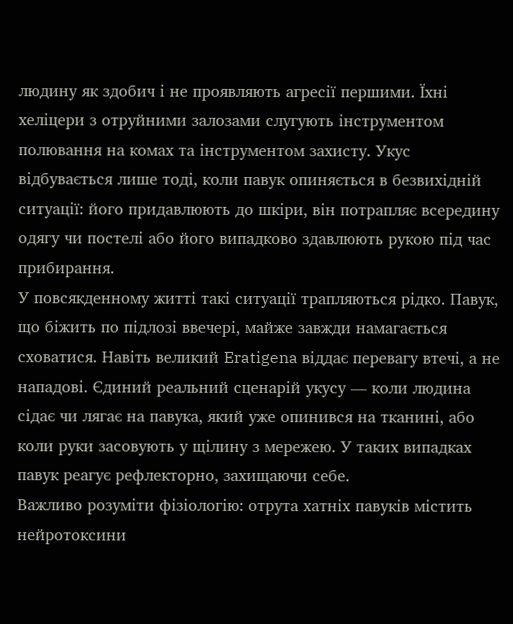людину як здобич і не проявляють агресії першими. Їхні хеліцери з отруйними залозами слугують інструментом полювання на комах та інструментом захисту. Укус відбувається лише тоді, коли павук опиняється в безвихідній ситуації: його придавлюють до шкіри, він потрапляє всередину одягу чи постелі або його випадково здавлюють рукою під час прибирання.
У повсякденному житті такі ситуації трапляються рідко. Павук, що біжить по підлозі ввечері, майже завжди намагається сховатися. Навіть великий Eratigena віддає перевагу втечі, а не нападові. Єдиний реальний сценарій укусу — коли людина сідає чи лягає на павука, який уже опинився на тканині, або коли руки засовують у щілину з мережею. У таких випадках павук реагує рефлекторно, захищаючи себе.
Важливо розуміти фізіологію: отрута хатніх павуків містить нейротоксини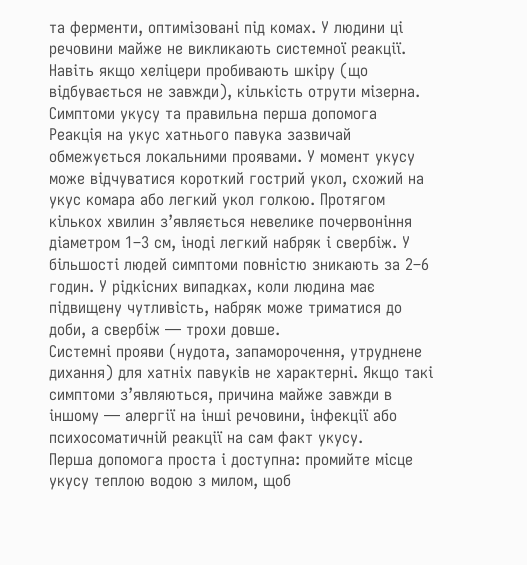та ферменти, оптимізовані під комах. У людини ці речовини майже не викликають системної реакції. Навіть якщо хеліцери пробивають шкіру (що відбувається не завжди), кількість отрути мізерна.
Симптоми укусу та правильна перша допомога
Реакція на укус хатнього павука зазвичай обмежується локальними проявами. У момент укусу може відчуватися короткий гострий укол, схожий на укус комара або легкий укол голкою. Протягом кількох хвилин з’являється невелике почервоніння діаметром 1–3 см, іноді легкий набряк і свербіж. У більшості людей симптоми повністю зникають за 2–6 годин. У рідкісних випадках, коли людина має підвищену чутливість, набряк може триматися до доби, а свербіж — трохи довше.
Системні прояви (нудота, запаморочення, утруднене дихання) для хатніх павуків не характерні. Якщо такі симптоми з’являються, причина майже завжди в іншому — алергії на інші речовини, інфекції або психосоматичній реакції на сам факт укусу.
Перша допомога проста і доступна: промийте місце укусу теплою водою з милом, щоб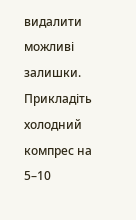видалити можливі залишки. Прикладіть холодний компрес на 5–10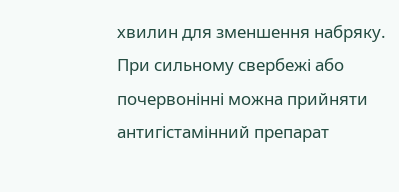хвилин для зменшення набряку. При сильному свербежі або почервонінні можна прийняти антигістамінний препарат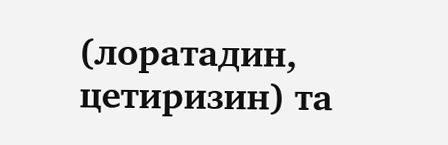(лоратадин, цетиризин) та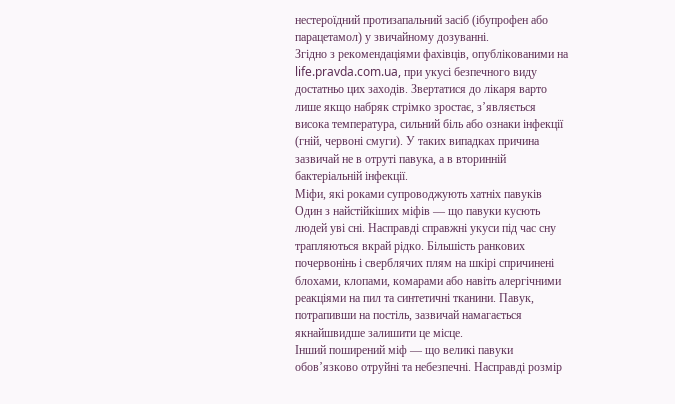нестероїдний протизапальний засіб (ібупрофен або парацетамол) у звичайному дозуванні.
Згідно з рекомендаціями фахівців, опублікованими на life.pravda.com.ua, при укусі безпечного виду достатньо цих заходів. Звертатися до лікаря варто лише якщо набряк стрімко зростає, з’являється висока температура, сильний біль або ознаки інфекції (гній, червоні смуги). У таких випадках причина зазвичай не в отруті павука, а в вторинній бактеріальній інфекції.
Міфи, які роками супроводжують хатніх павуків
Один з найстійкіших міфів — що павуки кусють людей уві сні. Насправді справжні укуси під час сну трапляються вкрай рідко. Більшість ранкових почервонінь і сверблячих плям на шкірі спричинені блохами, клопами, комарами або навіть алергічними реакціями на пил та синтетичні тканини. Павук, потрапивши на постіль, зазвичай намагається якнайшвидше залишити це місце.
Інший поширений міф — що великі павуки обов’язково отруйні та небезпечні. Насправді розмір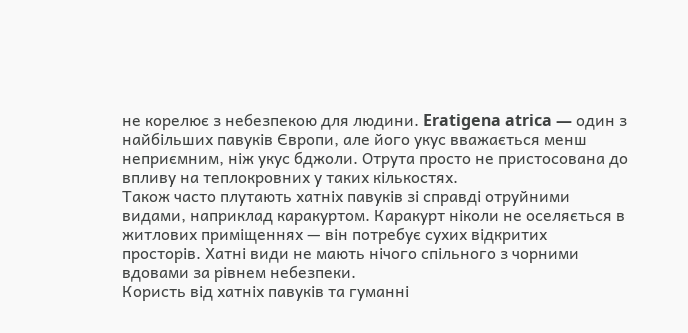не корелює з небезпекою для людини. Eratigena atrica — один з найбільших павуків Європи, але його укус вважається менш неприємним, ніж укус бджоли. Отрута просто не пристосована до впливу на теплокровних у таких кількостях.
Також часто плутають хатніх павуків зі справді отруйними видами, наприклад каракуртом. Каракурт ніколи не оселяється в житлових приміщеннях — він потребує сухих відкритих просторів. Хатні види не мають нічого спільного з чорними вдовами за рівнем небезпеки.
Користь від хатніх павуків та гуманні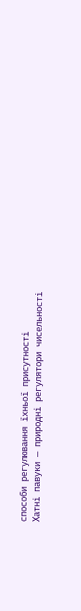способи регулювання їхньої присутності
Хатні павуки — природні регулятори чисельності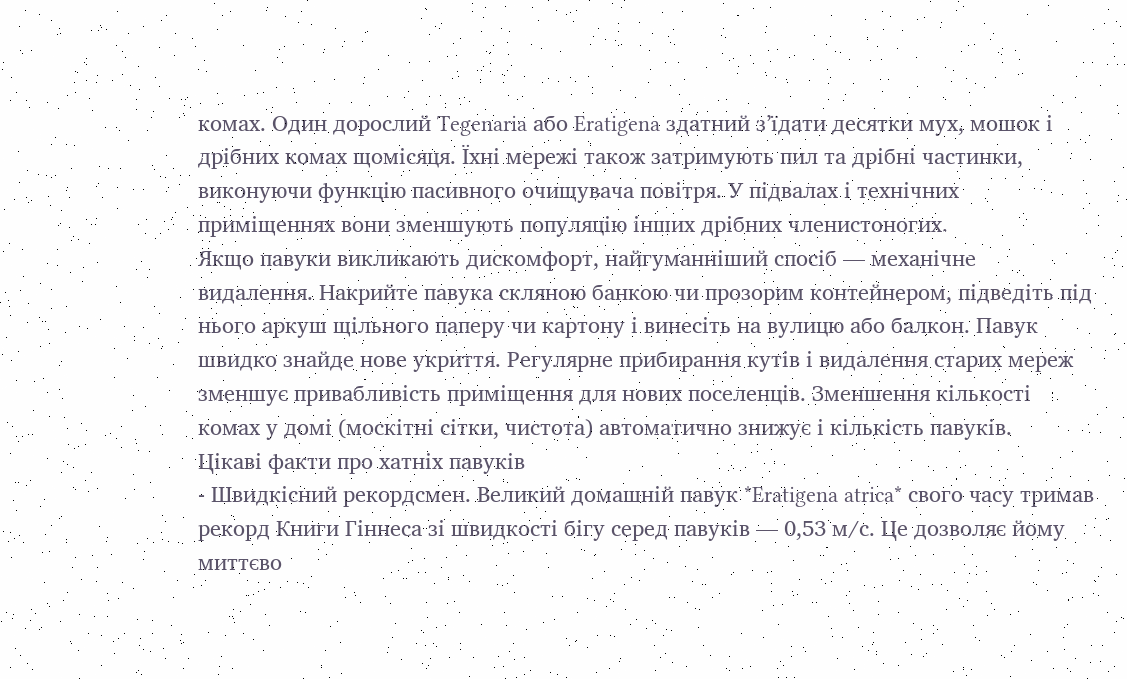комах. Один дорослий Tegenaria або Eratigena здатний з’їдати десятки мух, мошок і дрібних комах щомісяця. Їхні мережі також затримують пил та дрібні частинки, виконуючи функцію пасивного очищувача повітря. У підвалах і технічних приміщеннях вони зменшують популяцію інших дрібних членистоногих.
Якщо павуки викликають дискомфорт, найгуманніший спосіб — механічне видалення. Накрийте павука скляною банкою чи прозорим контейнером, підведіть під нього аркуш щільного паперу чи картону і винесіть на вулицю або балкон. Павук швидко знайде нове укриття. Регулярне прибирання кутів і видалення старих мереж зменшує привабливість приміщення для нових поселенців. Зменшення кількості комах у домі (москітні сітки, чистота) автоматично знижує і кількість павуків.
Цікаві факти про хатніх павуків
- Швидкісний рекордсмен. Великий домашній павук *Eratigena atrica* свого часу тримав рекорд Книги Гіннеса зі швидкості бігу серед павуків — 0,53 м/с. Це дозволяє йому миттєво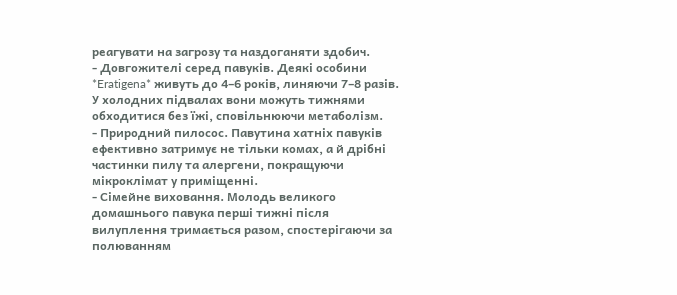реагувати на загрозу та наздоганяти здобич.
- Довгожителі серед павуків. Деякі особини *Eratigena* живуть до 4–6 років, линяючи 7–8 разів. У холодних підвалах вони можуть тижнями обходитися без їжі, сповільнюючи метаболізм.
- Природний пилосос. Павутина хатніх павуків ефективно затримує не тільки комах, а й дрібні частинки пилу та алергени, покращуючи мікроклімат у приміщенні.
- Сімейне виховання. Молодь великого домашнього павука перші тижні після вилуплення тримається разом, спостерігаючи за полюванням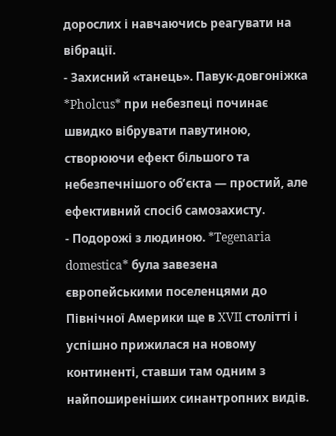дорослих і навчаючись реагувати на вібрації.
- Захисний «танець». Павук-довгоніжка *Pholcus* при небезпеці починає швидко вібрувати павутиною, створюючи ефект більшого та небезпечнішого об’єкта — простий, але ефективний спосіб самозахисту.
- Подорожі з людиною. *Tegenaria domestica* була завезена європейськими поселенцями до Північної Америки ще в XVII столітті і успішно прижилася на новому континенті, ставши там одним з найпоширеніших синантропних видів.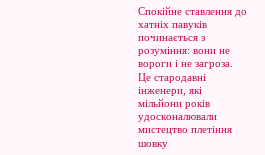Спокійне ставлення до хатніх павуків починається з розуміння: вони не вороги і не загроза. Це стародавні інженери, які мільйони років удосконалювали мистецтво плетіння шовку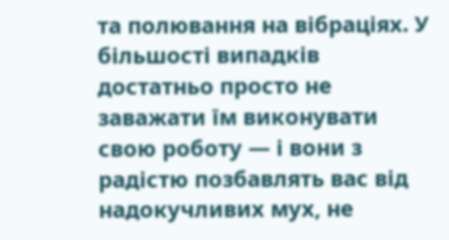та полювання на вібраціях. У більшості випадків достатньо просто не заважати їм виконувати свою роботу — і вони з радістю позбавлять вас від надокучливих мух, не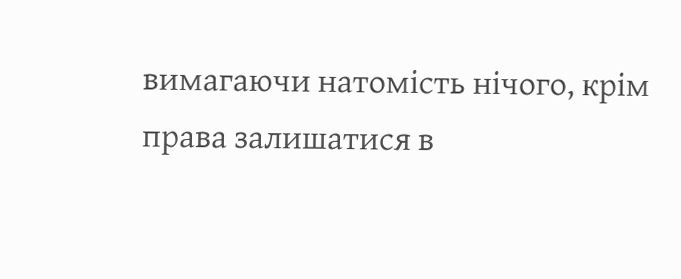вимагаючи натомість нічого, крім права залишатися в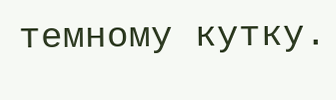темному кутку.